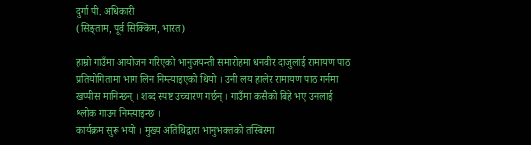दुर्गा पी. अधिकारी
(सिङ्ताम, पूर्व सिक्किम, भारत)

हाम्रो गाउँमा आयोजन गरिएको भानुजयन्ती समारोहमा धनवीर दाजुलाई रामायण पाठ प्रतियोगितामा भाग लिन निम्त्याइएको थियो । उनी लय हालेर रामायण पाठ गर्नमा खप्पीस मानिन्छन् । शब्द स्पष्ट उच्चारण गर्छन् । गाउँमा कसैको बिहे भए उनलाई श्लोक गाउन निम्त्याइन्छ ।
कार्यक्रम सुरू भयो । मुख्य अतिथिद्वारा भानुभक्तको तस्बिरमा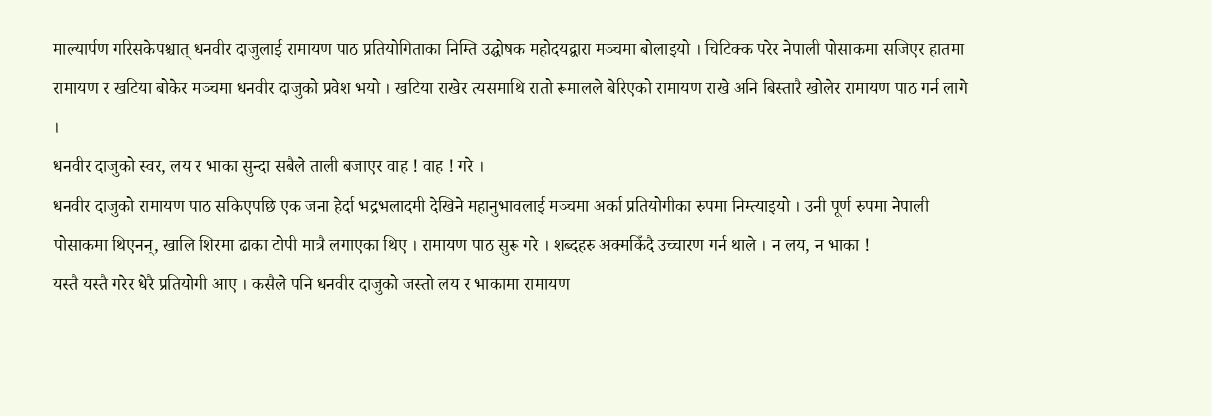माल्यार्पण गरिसकेपश्चात् धनवीर दाजुलाई रामायण पाठ प्रतियोगिताका निम्ति उद्घोषक महोदयद्वारा मञ्चमा बोलाइयो । चिटिक्क परेर नेपाली पोसाकमा सजिएर हातमा रामायण र खटिया बोकेर मञ्चमा धनवीर दाजुको प्रवेश भयो । खटिया राखेर त्यसमाथि रातो रूमालले बेरिएको रामायण राखे अनि बिस्तारै खोलेर रामायण पाठ गर्न लागे ।
धनवीर दाजुको स्वर, लय र भाका सुन्दा सबैले ताली बजाएर वाह ! वाह ! गरे ।
धनवीर दाजुको रामायण पाठ सकिएपछि एक जना हेर्दा भद्रभलादमी देखिने महानुभावलाई मञ्चमा अर्का प्रतियोगीका रुपमा निम्त्याइयो । उनी पूर्ण रुपमा नेपाली पोसाकमा थिएनन्, खालि शिरमा ढाका टोपी मात्रै लगाएका थिए । रामायण पाठ सुरू गरे । शब्दहरु अक्मकिँदै उच्चारण गर्न थाले । न लय, न भाका !
यस्तै यस्तै गरेर धेरै प्रतियोगी आए । कसैले पनि धनवीर दाजुको जस्तो लय र भाकामा रामायण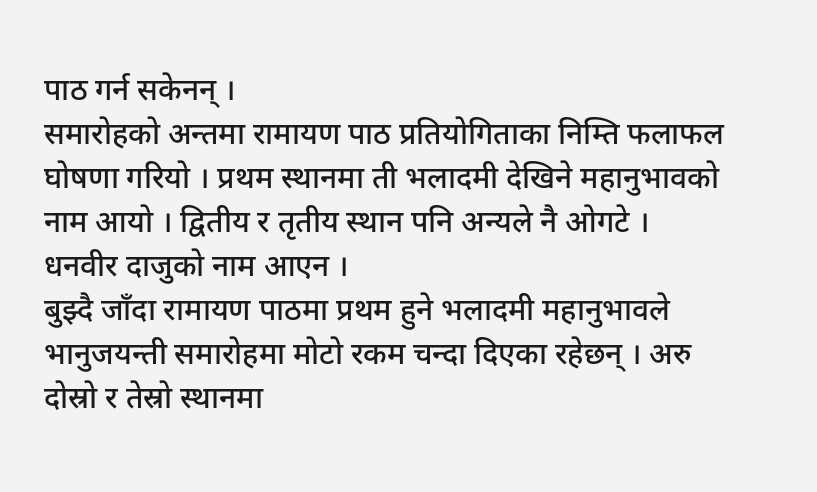पाठ गर्न सकेनन् ।
समारोहको अन्तमा रामायण पाठ प्रतियोगिताका निम्ति फलाफल घोषणा गरियो । प्रथम स्थानमा ती भलादमी देखिने महानुभावको नाम आयो । द्वितीय र तृतीय स्थान पनि अन्यले नै ओगटे । धनवीर दाजुको नाम आएन ।
बुझ्दै जाँदा रामायण पाठमा प्रथम हुने भलादमी महानुभावले भानुजयन्ती समारोहमा मोटो रकम चन्दा दिएका रहेछन् । अरु दोस्रो र तेस्रो स्थानमा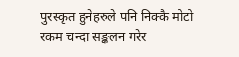पुरस्कृत हुनेहरुले पनि निक्कै मोटो रकम चन्दा सङ्कलन गरेर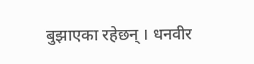बुझाएका रहेछन् । धनवीर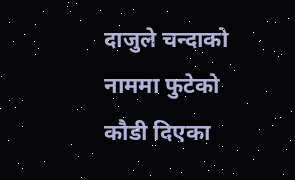दाजुले चन्दाको नाममा फुटेको कौडी दिएका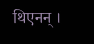थिएनन् ।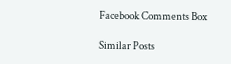Facebook Comments Box

Similar Posts